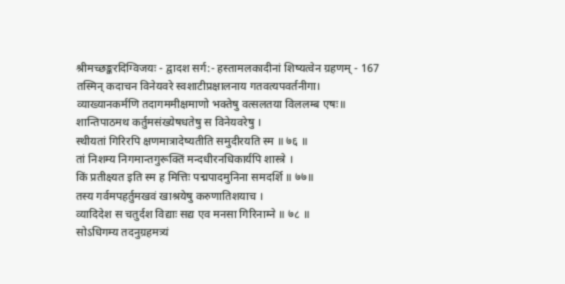श्रीमच्छङ्करदिग्विजयः - द्वादश सर्ग:- हस्तामलकादीनां शिष्यत्वेन ग्रहणम् - 167
तस्मिन् कदाचन विनेयवरे स्वशाटीप्रक्षालनाय गतवत्यपवर्तनीगा।
व्याख्यानकर्मणि तदागममीक्षमाणो भक्तेषु वत्सलतया विललम्ब एषः॥
शान्तिपाठमथ कर्तुमसंख्येषधतेषु स विनेयवरेषु ।
स्थीयतां गिरिरपि क्षणमात्रादेष्यतीति समुदीरयति स्म ॥ ७६ ॥
तां निशम्य निगमान्तगुरूक्तिं मन्दधीरनधिकार्यपि शास्त्रे ।
किं प्रतीक्ष्यत इति स्म ह मित्तिः पद्मपादमुनिना समदर्शि ॥ ७७॥
तस्य गर्वमपहर्तुमखवं खाश्रयेषु करुणातिशयाच ।
व्यादिदेश स चतुर्दश विद्याः सद्य एव मनसा गिरिनाम्ने ॥ ७८ ॥
सोऽधिगम्य तदनुग्रहमत्र्यं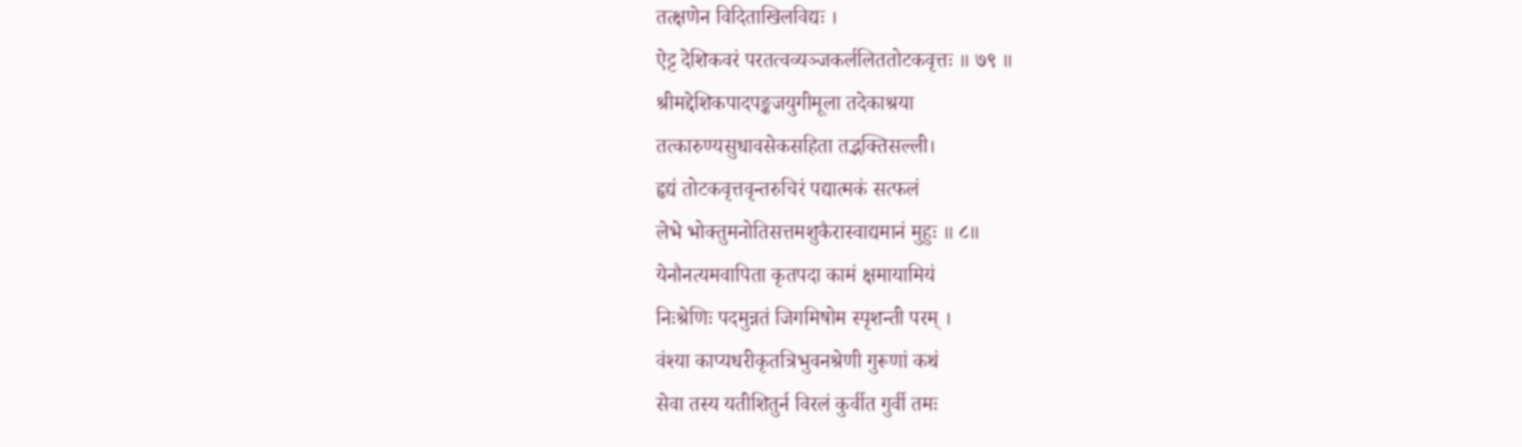तत्क्षणेन विदिताखिलविद्यः ।
ऐट्ट देशिकवरं परतत्वव्यञ्जकर्ललिततोटकवृत्तः ॥ ७९ ॥
श्रीमद्देशिकपादपङ्कजयुगीमूला तदेकाश्रया
तत्कारुण्यसुधावसेकसहिता तद्भक्तिसल्ली।
हृद्यं तोटकवृत्तवृन्तरुचिरं पद्यात्मकं सत्फलं
लेभे भोक्तुमनोतिसत्तमशुकैरास्वाद्यमानं मुहुः ॥ ८॥
येनौनत्यमवापिता कृतपदा कामं क्षमायामियं
निःश्रेणिः पदमुन्नतं जिगमिषोम स्पृशन्ती परम् ।
वंश्या काप्यधरीकृतत्रिभुवनश्रेणी गुरूणां कथं
सेवा तस्य यतीशितुर्न विरलं कुर्वीत गुर्वी तमः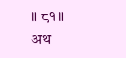॥ ८१॥
अथ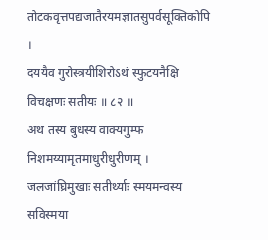तोटकवृत्तपद्यजातैरयमज्ञातसुपर्वसूक्तिकोपि ।
दययैव गुरोस्त्रयीशिरोऽथं स्फुटयनैक्षि विचक्षणः सतीयः ॥ ८२ ॥
अथ तस्य बुधस्य वाक्यगुम्फ निशमय्यामृतमाधुरीधुरीणम् ।
जलजांघ्रिमुखाः सतीर्थ्याः स्मयमन्वस्य सविस्मया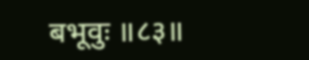बभूवुः ॥८३॥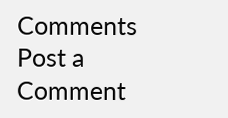Comments
Post a Comment